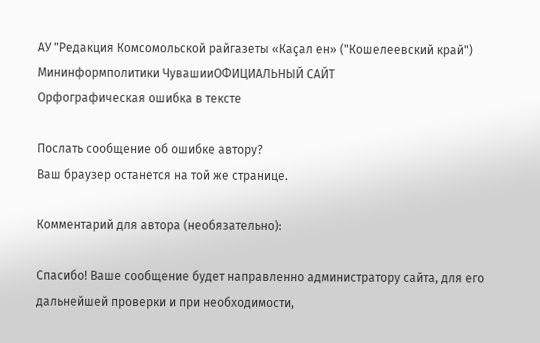АУ "Редакция Комсомольской райгазеты «Каçал ен» ("Кошелеевский край") Мининформполитики ЧувашииОФИЦИАЛЬНЫЙ САЙТ
Орфографическая ошибка в тексте

Послать сообщение об ошибке автору?
Ваш браузер останется на той же странице.

Комментарий для автора (необязательно):

Спасибо! Ваше сообщение будет направленно администратору сайта, для его дальнейшей проверки и при необходимости,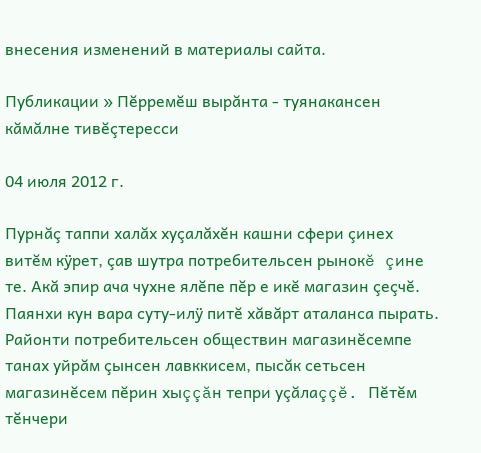внесения изменений в материалы сайта.

Публикации » Пĕрремĕш вырăнта - туянакансен кăмăлне тивĕçтересси

04 июля 2012 г.

Пурнăç таппи халăх хуçалăхĕн кашни сфери çинех витĕм кÿрет, çав шутра потребительсен рынокĕ çине те. Акă эпир ача чухне ялĕпе пĕр е икĕ магазин çеçчĕ. Паянхи кун вара суту-илÿ питĕ хăвăрт аталанса пырать. Районти потребительсен обществин магазинĕсемпе танах уйрăм çынсен лавккисем, пысăк сетьсен магазинĕсем пĕрин хыççăн тепри уçăлаççĕ. Пĕтĕм тĕнчери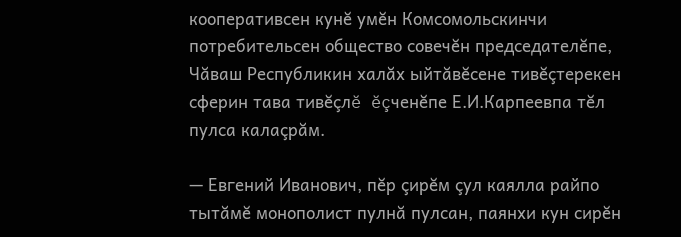кооперативсен кунĕ умĕн Комсомольскинчи потребительсен общество совечĕн председателĕпе, Чăваш Республикин халăх ыйтăвĕсене тивĕçтерекен сферин тава тивĕçлĕ ĕçченĕпе Е.И.Карпеевпа тĕл пулса калаçрăм.

— Евгений Иванович, пĕр çирĕм çул каялла райпо тытăмĕ монополист пулнă пулсан, паянхи кун сирĕн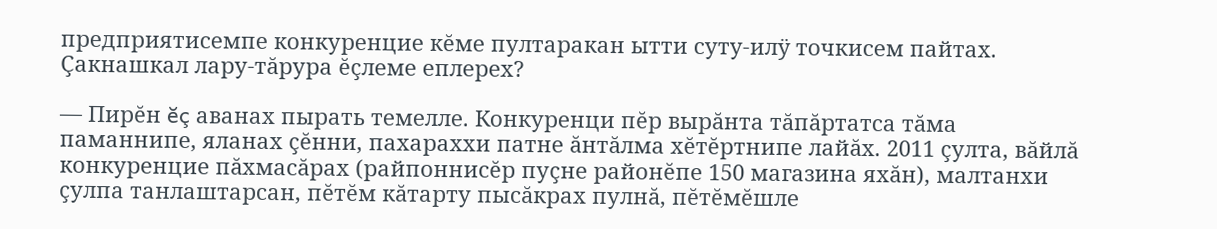предприятисемпе конкуренцие кĕме пултаракан ытти суту-илÿ точкисем пайтах. Çакнашкал лару-тăрура ĕçлеме еплерех?

— Пирĕн ĕç аванах пырать темелле. Конкуренци пĕр вырăнта тăпăртатса тăма паманнипе, яланах çĕнни, пахараххи патне ăнтăлма хĕтĕртнипе лайăх. 2011 çулта, вăйлă конкуренцие пăхмасăрах (райпоннисĕр пуçне районĕпе 150 магазина яхăн), малтанхи çулпа танлаштарсан, пĕтĕм кăтарту пысăкрах пулнă, пĕтĕмĕшле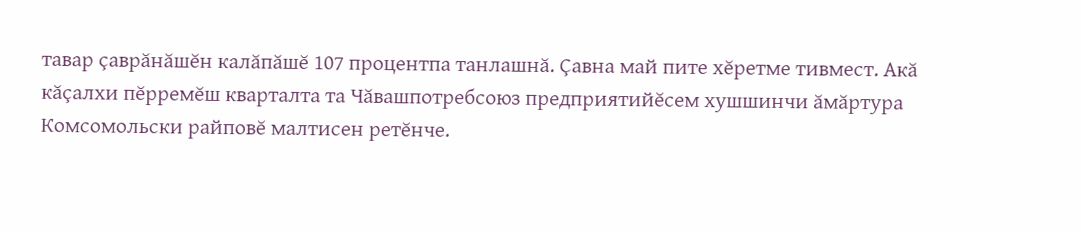тавар çаврăнăшĕн калăпăшĕ 107 процентпа танлашнă. Çавна май пите хĕретме тивмест. Акă кăçалхи пĕрремĕш кварталта та Чăвашпотребсоюз предприятийĕсем хушшинчи ăмăртура Комсомольски райповĕ малтисен ретĕнче.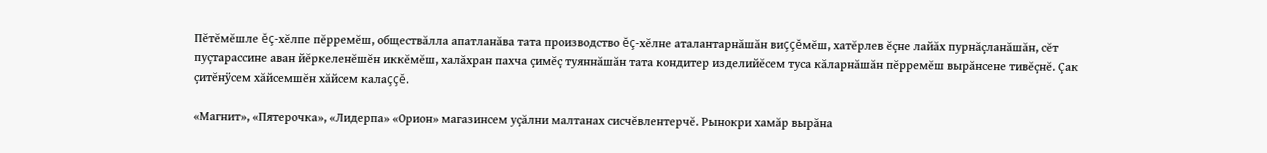Пĕтĕмĕшле ĕç-хĕлпе пĕрремĕш, обществăлла апатланăва тата производство ĕç-хĕлне аталантарнăшăн виççĕмĕш, хатĕрлев ĕçне лайăх пурнăçланăшăн, сĕт пуçтарассине аван йĕркеленĕшĕн иккĕмĕш, халăхран пахча çимĕç туяннăшăн тата кондитер изделийĕсем туса кăларнăшăн пĕрремĕш вырăнсене тивĕçнĕ. Çак çитĕнÿсем хăйсемшĕн хăйсем калаççĕ.

«Магнит», «Пятерочка», «Лидерпа» «Орион» магазинсем уçăлни малтанах сисчĕвлентерчĕ. Рынокри хамăр вырăна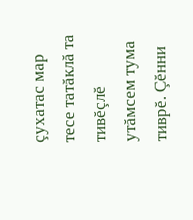çухатас мар тесе татăклă та тивĕçлĕ утăмсем тума тиврĕ. Çĕнни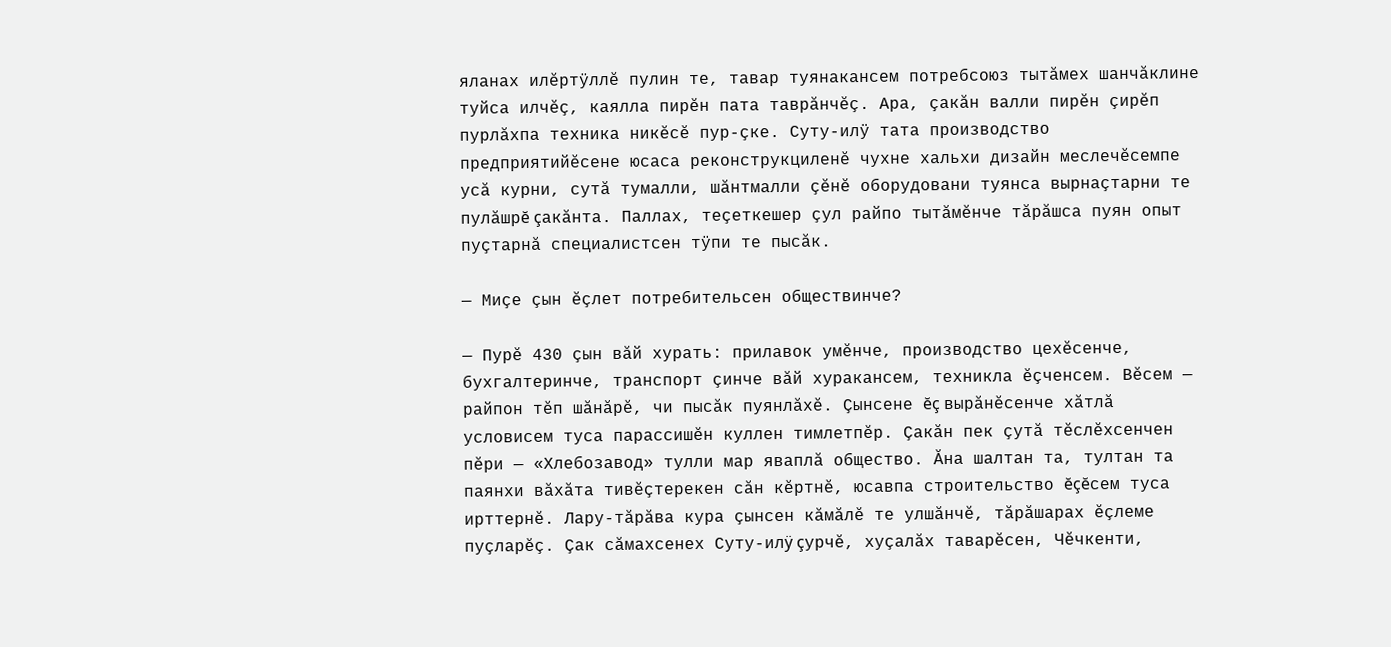яланах илĕртÿллĕ пулин те, тавар туянакансем потребсоюз тытăмех шанчăклине туйса илчĕç, каялла пирĕн пата таврăнчĕç. Ара, çакăн валли пирĕн çирĕп пурлăхпа техника никĕсĕ пур-çке. Суту-илÿ тата производство предприятийĕсене юсаса реконструкциленĕ чухне хальхи дизайн меслечĕсемпе усă курни, сутă тумалли, шăнтмалли çĕнĕ оборудовани туянса вырнаçтарни те пулăшрĕ çакăнта. Паллах, теçеткешер çул райпо тытăмĕнче тăрăшса пуян опыт пуçтарнă специалистсен тÿпи те пысăк.

— Миçе çын ĕçлет потребительсен обществинче?

— Пурĕ 430 çын вăй хурать: прилавок умĕнче, производство цехĕсенче, бухгалтеринче, транспорт çинче вăй хуракансем, техникла ĕçченсем. Вĕсем — райпон тĕп шăнăрĕ, чи пысăк пуянлăхĕ. Çынсене ĕç вырăнĕсенче хăтлă условисем туса парассишĕн куллен тимлетпĕр. Çакăн пек çутă тĕслĕхсенчен пĕри — «Хлебозавод» тулли мар яваплă общество. Ăна шалтан та, тултан та паянхи вăхăта тивĕçтерекен сăн кĕртнĕ, юсавпа строительство ĕçĕсем туса ирттернĕ. Лару-тăрăва кура çынсен кăмăлĕ те улшăнчĕ, тăрăшарах ĕçлеме пуçларĕç. Çак сăмахсенех Суту-илÿ çурчĕ, хуçалăх таварĕсен, Чĕчкенти,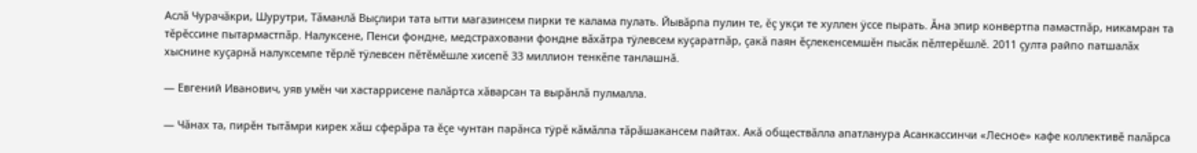Аслă Чурачăкри, Шурутри, Тăманлă Выçлири тата ытти магазинсем пирки те калама пулать. Йывăрпа пулин те, ĕç укçи те хуллен ÿссе пырать. Ăна эпир конвертпа памастпăр, никамран та тĕрĕссине пытармастпăр. Налуксене, Пенси фондне, медстраховани фондне вăхăтра тÿлевсем куçаратпăр, çакă паян ĕçлекенсемшĕн пысăк пĕлтерĕшлĕ. 2011 çулта райпо патшалăх хыснине куçарнă налуксемпе тĕрлĕ тÿлевсен пĕтĕмĕшле хисепĕ 33 миллион тенкĕпе танлашнă.

— Евгений Иванович, уяв умĕн чи хастаррисене палăртса хăварсан та вырăнлă пулмалла.

— Чăнах та, пирĕн тытăмри кирек хăш сферăра та ĕçе чунтан парăнса тÿрĕ кăмăлпа тăрăшакансем пайтах. Акă обществăлла апатланура Асанкассинчи «Лесное» кафе коллективĕ палăрса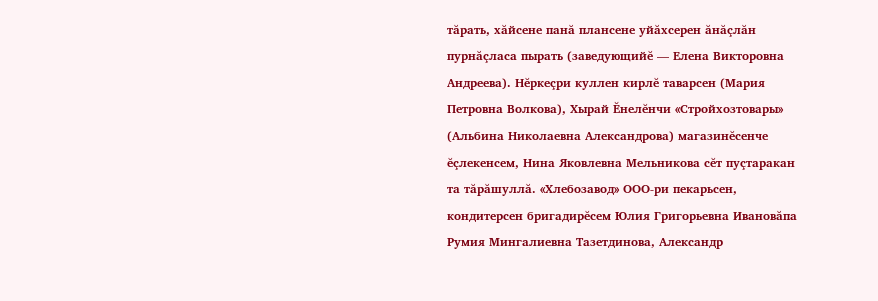тăрать, хăйсене панă плансене уйăхсерен ăнăçлăн пурнăçласа пырать (заведующийĕ — Елена Викторовна Андреева). Нĕркеçри куллен кирлĕ таварсен (Мария Петровна Волкова), Хырай Ĕнелĕнчи «Стройхозтовары» (Альбина Николаевна Александрова) магазинĕсенче ĕçлекенсем, Нина Яковлевна Мельникова сĕт пуçтаракан та тăрăшуллă. «Хлебозавод» ООО-ри пекарьсен, кондитерсен бригадирĕсем Юлия Григорьевна Ивановăпа Румия Мингалиевна Тазетдинова, Александр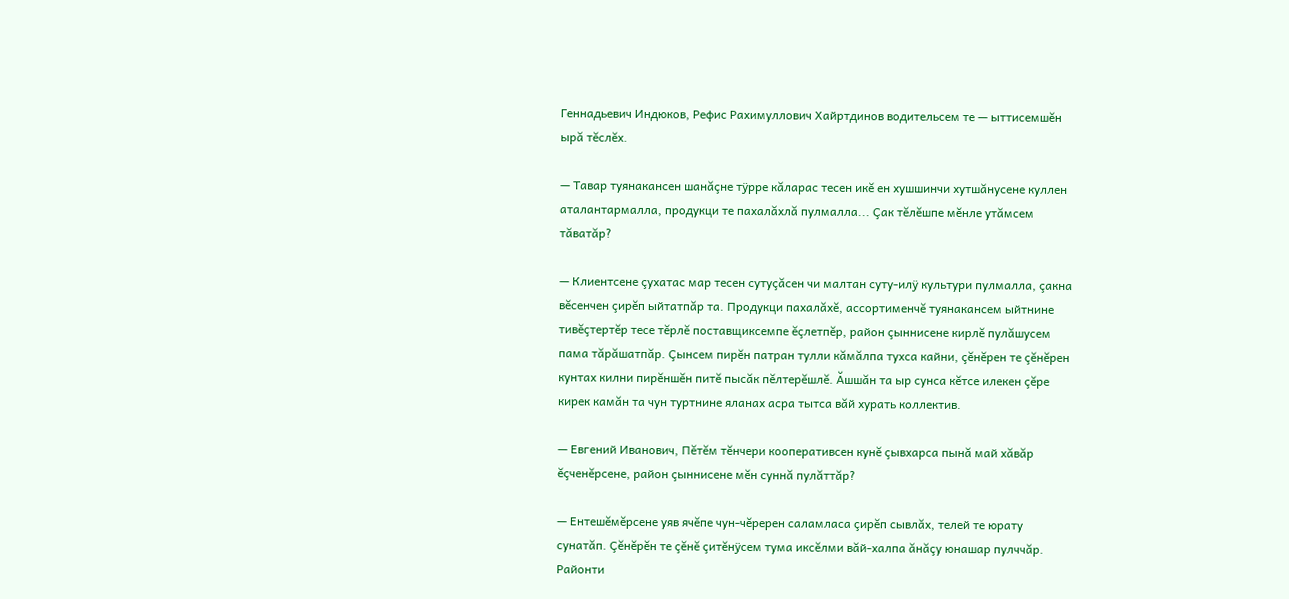Геннадьевич Индюков, Рефис Рахимуллович Хайртдинов водительсем те — ыттисемшĕн ырă тĕслĕх.

— Тавар туянакансен шанăçне тÿрре кăларас тесен икĕ ен хушшинчи хутшăнусене куллен аталантармалла, продукци те пахалăхлă пулмалла... Çак тĕлĕшпе мĕнле утăмсем тăватăр?

— Клиентсене çухатас мар тесен сутуçăсен чи малтан суту-илÿ культури пулмалла, çакна вĕсенчен çирĕп ыйтатпăр та. Продукци пахалăхĕ, ассортименчĕ туянакансем ыйтнине тивĕçтертĕр тесе тĕрлĕ поставщиксемпе ĕçлетпĕр, район çыннисене кирлĕ пулăшусем пама тăрăшатпăр. Çынсем пирĕн патран тулли кăмăлпа тухса кайни, çĕнĕрен те çĕнĕрен кунтах килни пирĕншĕн питĕ пысăк пĕлтерĕшлĕ. Ăшшăн та ыр сунса кĕтсе илекен çĕре кирек камăн та чун туртнине яланах асра тытса вăй хурать коллектив.

— Евгений Иванович, Пĕтĕм тĕнчери кооперативсен кунĕ çывхарса пынă май хăвăр ĕçченĕрсене, район çыннисене мĕн суннă пулăттăр?

— Ентешĕмĕрсене уяв ячĕпе чун-чĕререн саламласа çирĕп сывлăх, телей те юрату сунатăп. Çĕнĕрĕн те çĕнĕ çитĕнÿсем тума иксĕлми вăй-халпа ăнăçу юнашар пулччăр. Районти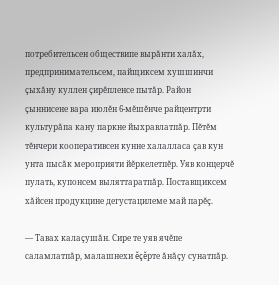потребительсен обществипе вырăнти халăх, предпринимательсем, пайщиксем хушшинчи çыхăну куллен çирĕпленсе пытăр. Район çыннисене вара июлĕн 6-мĕшĕнче райцентрти культурăпа кану паркне йыхравлатпăр. Пĕтĕм тĕнчери кооперативсен кунне халалласа çав кун унта пысăк мероприяти йĕркелетпĕр. Уяв концерчĕ пулать, купонсем выляттаратпăр. Поставщиксем хăйсен продукцине дегустацилеме май парĕç.

— Тавах калаçушăн. Сире те уяв ячĕпе саламлатпăр, малашнехи ĕçĕрте ăнăçу сунатпăр.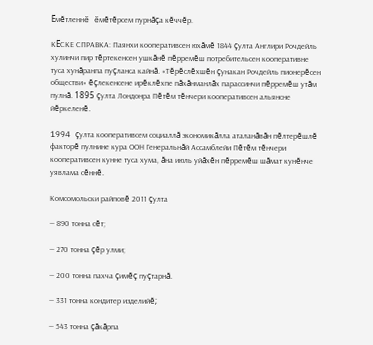Ĕмĕтленнĕ ĕмĕтĕрсем пурнăçа кĕччĕр.

КĔСКЕ СПРАВКА: Паянхи кооперативсен юхăмĕ 1844 çулта Англири Рочдейль хулинчи пир тĕртекенсен ушкăнĕ пĕрремĕш потребительсен кооперативне туса хунăранпа пуçланса кайнă. «Тĕрĕслĕхшĕн çунакан Рочдейль пионерĕсен обществи» ĕçлекенсене ирĕклĕхпе пăхăнманлăх парассинчи пĕрремĕш утăм пулнă. 1895 çулта Лондонра Пĕтĕм тĕнчери кооперативсен альянсне йĕркеленĕ.

1994 çулта кооперативсем социаллă экономикăлла аталанăвăн пĕлтерĕшлĕ факторĕ пулнине кура ООН Генеральнăй Ассамблейи Пĕтĕм тĕнчери кооперативсен кунне туса хума, ăна июль уйăхĕн пĕрремĕш шăмат кунĕнче уявлама сĕннĕ.

Комсомольски райповĕ 2011 çулта

— 890 тонна сĕт;

— 270 тонна çĕр улми;

— 200 тонна пахча çимĕç пуçтарнă.

— 331 тонна кондитер изделийĕ;

— 543 тонна çăкăрпа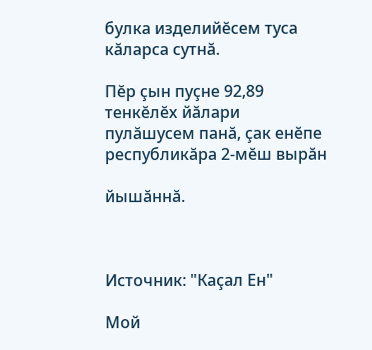булка изделийĕсем туса кăларса сутнă.

Пĕр çын пуçне 92,89 тенкĕлĕх йăлари пулăшусем панă, çак енĕпе республикăра 2-мĕш вырăн

йышăннă.



Источник: "Каçал Ен"

Мой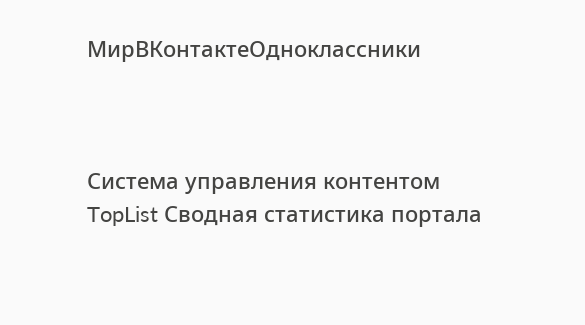МирВКонтактеОдноклассники



Система управления контентом
TopList Сводная статистика портала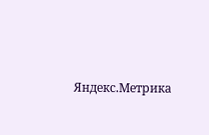Яндекс.Метрика